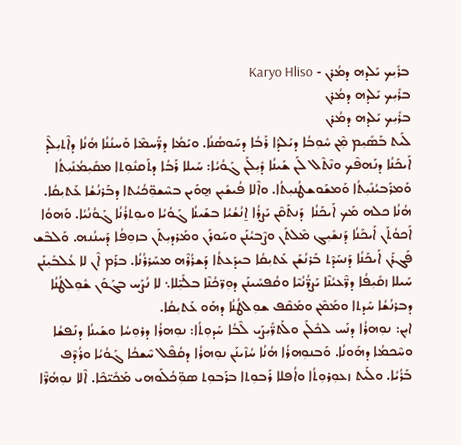ܒܪܺܝܼܟ ܝܰܠܕܗ ܕܡܳܪܢ - Karyo Hliso
ܒܪܺܝܼܟ ܝܰܠܕܗ ܕܡܳܪܢ
ܒܪܺܝܼܟ ܝܰܠܕܗ ܕܡܳܪܢ
ܠܰܝܬ ܒܰܣܺܝܼܡ ܡܼܶܢ ܚܽܘܼܒܳܐ ܕܝܰܠܕܳܐ ܪܰܒܳܐ ܕܚܰܘܣܳܢܳܐ. ܘܝܰܡܳܐ ܕܪ̈ܰܚܡܶܐ ܘܰܚܢܳܢܳܐ ܗܳܢܳܐ ܕܐܶܬܝܼܠܶܕ ܐܰܝܟܰܢܳܐ ܕܢܰܗܦܶܟ ܘܢܶܬܶܠ ܠܰܢ ܫܰܝܢܳܐ ܕܺܝܼܠܰܢ ܓܰܘܳܝܳܐ: ܚܰܝܠܐ ܪܰܒܳܐ ܕܬܰܩܢܽܘܼܬܐ ܡܩܺܝܼܡܳܢܺܝܼܬܳܐ ܘܰܡܪܰܒܝܳܢܺܝܼܬܳܐ ܘܰܡܫܰܘܫܛܳܢܝܼܬܳܐ. ܘܐܶܠܐ ܦܳܝܫܺܝܼܢ ܗ̱ܘܰܝܢ ܒܚܶܫܘܼ̈ܟܳܝܳܬܐ ܕܒܰܪܢܳܫܳܐ ܥܰܬܝܼܩܳܐ.
ܗܳܢܳܐ ܟܠܗ ܡܰܟ ܐܰܝܟܰܢܳܐ  ܕܰܢܬܰܩܶܢ ܝܰܨܪܳܐ ܐ̱ܢܳܫܳܝܳܐ ܒܫܰܝܢܳܐ ܓܰܘܳܝܳܐ ܘܝܘܼܬܪܳܢܳܐ ܓܰܘܳܢܳܝܳܐ. ܘܰܗܘܳܐ ܐܰܟܘܳܬܰܢ ܐܰܝܟܰܢܳܐ ܕܰܢܫܺܝܼܓ ܡܶܠܬܰܢ ܘܨܶܒܝܳܢܰܢ ܘܚܰܘܪܰܢ ܘܡܰܪܕܝܼܬܰܢ ܒܙܘܼܦܳܐ ܕܰܚܢܳܢܗ. ܘܰܠܒܶܫ ܦܰܓܪܰܢ ܐܰܝܟܰܢܳܐ ܕܰܢܚܰܕܶܬ ܒܰܪܢܳܫܰܢ ܥܰܬܝܼܩܳܐ ܒܝܕܰܥܬܳܐ ܕܰܫܪܳܪܶܗ ܡܚܰܪܪܳܢܳܐ. ܒܪܰܡ ܐܶܢ ܠܐ ܥܳܠܒܺܝܼܢܰܢ ܚܰܝܠܐ ܙܩܺܝܼܦܳܐ ܕܪ̈ܶܥܝܳܢܶܐ ܝܰܨܪ̈ܳܢܳܝܶܐ ܘܩܳܦܚܺܝܢܰܢ ܕܘܼܪ̈ܟܳܢܶܐ ܒܠܺܝܼ̈ܠܐ܆ ܠܐ ܢܳܨܰܚ ܒܓܰܘܰܢ ܫܽܘܼܠܛܳܢܳܐ ܕܒܪܢܳܫܳܐ ܚܰܕܬܐ ܘܡܰܡܶܢ ܘܡܰܩܶܦ ܫܘܼܠܛܳܢܳܐ ܕܗܰܘ ܥܰܬܝܼܩܳܐ.
ܐܝܼܢ: ܢܘܼܗܪܳܐ ܕܢܰܚ ܠܟܽܠܰܢ ܘܠܰܬܪ̈ܺܝܼܨܰܝ ܠܶܒܳܐ ܚܰܕܘܼܬܳܐ: ܢܘܼܗܪܳܐ ܕܪܘܼܚܳܐ ܘܫܰܝܢܳܐ ܕܢܰܦܫܳܐ ܘܚܶܟܡܳܐ ܕܗܰܘܢܳܐ. ܘܰܒܢܘܼܗܪܳܐ ܗܳܢܳܐ ܚܳܙܶܝܢܰܢ ܢܘܼܗܪܳܐ ܕܩܳܦܶܠ ܚܶܫܟܳܐ ܓܰܘܳܝܳܐ ܘܪܳܕܶܦ ܒܰܪܳܝܳܐ. ܘܠܰܝܬ ܙܥܘܼܪܘܼܬܳܐ ܘܐܳܦܠܐ ܪܰܒܘܼܬܐ ܒܪܰܒܘܼܬ ܣܘܼ̈ܟܳܠܰܘܗܝ ܡܰܟܺܝ̈ܟܶܐ. ܐܶܠܐ ܢܘܼܗܳܪ̈ܶܐ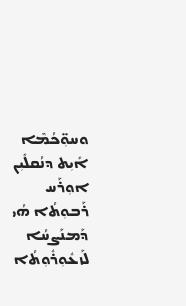ܘܚܘܼ̈ܟܳܡܶܐ ܐܺܝܼܬ ܕܢܳܩܠܺܝܼܢ ܐܘܼܪܰܚ ܪܰܒܘܼܬܳܐ ܗܳܝ ܕܰܡܢܰܨܚܳܐ ܠܰܙܥܽܘܼܪܽܘܼܬܳܐ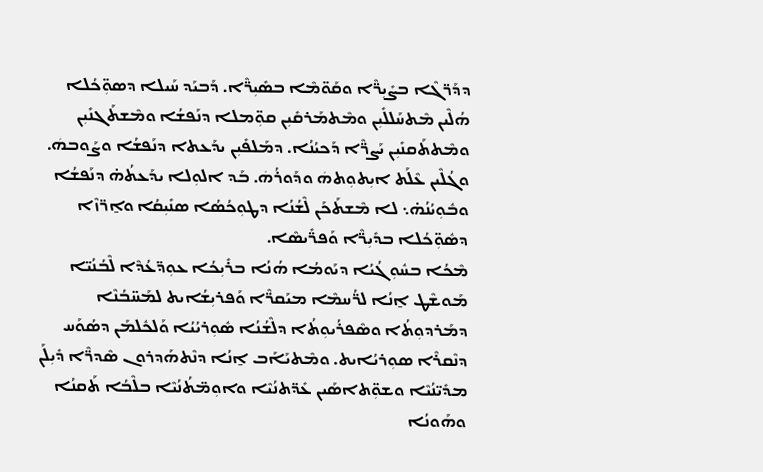ܕܕܰܪ̈ܓܶܐ ܒܨܺܝܼܪ̈ܶܐ ܘܩܰܘ̈ܡܶܐ ܒܣܺܝܼܪ̈ܶܐ. ܕܰܒܝܰܕ ܚܰܝܠܐ ܕܣܘܼ̈ܟܳܠܐ ܗܳܠܶܝܢ ܡܶܬܚܰܠܠܺܝܼܢ ܘܡܶܬܡܰܪܩܺܝܼܢ ܩܘܼ̈ܡܠܐ ܕܢܰܦܫܳܐ ܘܡܶܫܬܰܓܢܺܝܼܢ ܘܡܶܬܬܰܩܢܺܝܼܢ ܝܰܨܪ̈ܶܐ ܕܰܟܝܳܢܳܐ. ܕܡܰܠܦܺܝܼܢ ܝܕܰܥܬܐ ܕܢܰܦܫܳܐ ܘܨܰܘܒܗܿ. ܘܓܳܠܶܝܢ ܥܶܠܰܬ ܐܝܼܬܘܼܬܗܿ ܘܕܰܘܪܳܗܿ. ܒܰܕ ܐܠܘܼܠܐ ܝܕܰܥܬܳܗ̇ ܕܢܰܦܫܳܐ ܘܒܽܘܼܝܳܢܳܗ̇܆ ܠܐ ܡܶܫܬܰܟܰܢ ܠܶܫܳܢܳܐ ܕܛܘܼܟܳܣܳܐ ܣܢܺܝܼܩܳܐ ܘܐ̱ܪ̈ܙܶܐ ܕܣܽܘܼ̈ܟܳܠܐ ܒܕܺܝܼܪ̈ܶܐ ܘܰܦܪ̈ܺܝܣܶܐ.
ܡܶܟܳܐ ܒܚܽܘܼܓܳܝܳܐ ܕܝܰܘܡܳܐ ܗܳܢܳܐ ܒܪܺܝܼܟܳܐ ܥܘܼܕ̈ܥܳܕܶܐ ܠܶܒܳܢܳܝ̈ܐ ܡܰܘܫܶܛ ܐ̱ܢܳܐ ܠܪ̈ܳܚܡܶܐ ܡܝܰܩܪ̈ܶܐ ܘܰܦܪܝܼܫܳܐܝܬ ܠܡܰܚ̈ܒܳܢܶܐ ܕܡܰܪܕܘܼܬܳܐ ܘܣܶܦܪܳܝܘܼܬܳܐ ܕܠܶܫܳܢܳܐ ܣܽܘܼܪܝܳܝܳܐ ܘܰܠܟܽܠܡܰܢ ܕܣܳܘܰܚ ܕܢܶܩܪܶܐ ܣܘܼܪܝܳܐܝܬ. ܘܡܶܬܝܰܐܰܒ ܐ̱ܢܳܐ ܕܢܶܬܗܰܕܪܘܢ ܣܶܕܪ̈ܶܐ ܕܺܝܼܠܰܢ ܡܕܺܝ̈ܢܳܝܶܐ ܘܫܘܼ̈ܬܐܣܰܝܢ ܥܺܕ̈ܬܢܳܝܶܐ ܘܐܘܼܡ̈ܬܳܢܳܝܶܐ ܒܠܶܒܳܐ ܬܰܩܢܳܐ ܘܗܰܘܢܳܐ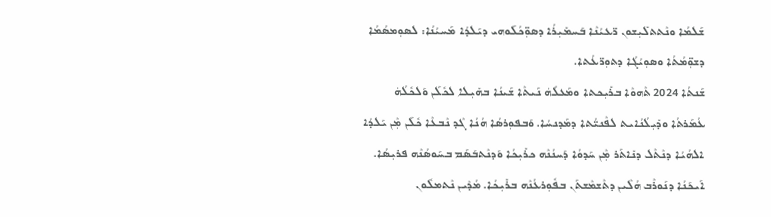ܫܰܠܡܳܐ ܘܢܶܬܬܠܺܝܼܫܘܢ ܪ̈ܥܝܳܢܶܐ ܒܰܚܡܺܝܼܪܳܐ ܕܣܘܼ̈ܟܳܠܰܘܗܝ ܕܝܰܠܕܳܐ ܡܰܚܝܳܢܳܐ: ܠܣܘܼܡܣܳܡܳܐ ܕܫܘܼ̈ܡܳܬܳܐ ܘܣܘܼܝܳܓܳܐ ܕܬܘܼܪ̈ܥܳܬܐ.
ܫܰܢܬܳܐ 2024 ܬܶܗܘܶܐ ܒܪܺܝܼܟܬܐ ܘܡܰܥܠܳܗܿ ܢܰܝܬܶܐ ܫܰܝܢܳܐ ܒܗܺܝܼܠܐ ܠܟܽܠܰܢ ܘܰܠܟܽܠܳܗܿ ܥܳܡܰܪܬܳܐ ܘܕܺܝܼܠܳܢܳܐܝܬ ܠܦܶܢܝ̈ܳܬܐ ܕܡܰܕܢܚܳܐ. ܘܰܒܦܘܼܪܣܳܐ ܗܳܢܳܐ ܓܶܕ ܢܶܒܥܶܐ ܟܽܠܰܢ ܡܼܶܢ ܝܰܠܕܳܐ ܐܠܗܳܝܳܐ ܕܢܶܬܶܠ ܕܢܺܐܬܰܪ ܡܼܶܢ ܚܰܕܘܳܐ ܕܰܚܢܳܢܶܗ ܟܪܺܝܼܟܳܐ ܘܰܕܢܶܬܒܰܣܰܡ ܒܚܰܘܣܳܢܶܗ ܦܪܝܼܣܳܐ. ܐܰܝܟܰܢܳܐ ܕܢܰܘܪܶܒ ܗܳܠܶܝܢ ܕܬܶܫܡܶܫܬܰܢ ܒܦܽܘܼܪܥܳܢܶܗ ܒܪܺܝܼܟܳܐ. ܡܳܕܶܝܢ ܢܶܬܡܠܽܘܢ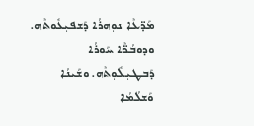ܡܰܕ̈ܥܶܐ ܢܘܼܗܪܳܐ ܕܰܫܦܝܼܥܽܘܬܶܗ. ܘܕܘܒܳܪ̈ܶܐ ܚܰܘܪܳܐ ܕܰܒܛܝܼܠܽܘܼܬܶܗ. ܘܫܰܝܢܳܐ ܘܰܫܠܳܡܳܐ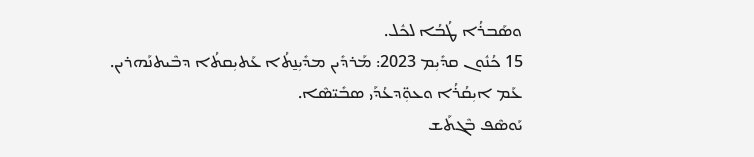ܘܣܰܒܪܳܐ ܛܳܒܳܐ ܠܟܽܠ.
15 ܟܳܢܽܘܢ ܩܕܺܝܼܡ 2023: ܡܰܪܕܺܝܢ ܡܕܺܝܼܢ̱ܬܳܐ ܥܰܬܝܼܩܬܳܐ ܕܒܶܝܬܢܰܗܪܝܢ.
ܥܰܡ ܐܝܼܩܳܪܳܐ ܘܥܘܼ̈ܕܥܳܕܰܝ ܣܒܺܝ̈ܣܶܐ.
ܝܰܘܣܶܦ ܒܶܓܬܰܫ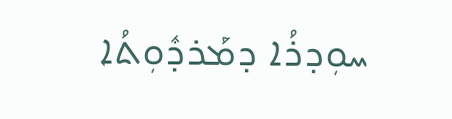ܚܘܼܕܪܳܐ ܕܡܰܪܕܽܘܼܬܳܐ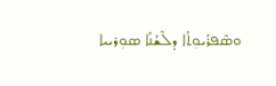ܘܣܶܦܪܳܝܘܼܬܳܐ ܕܠܶܫܳܢܳܐ ܣܘܼܪܝܝܐ